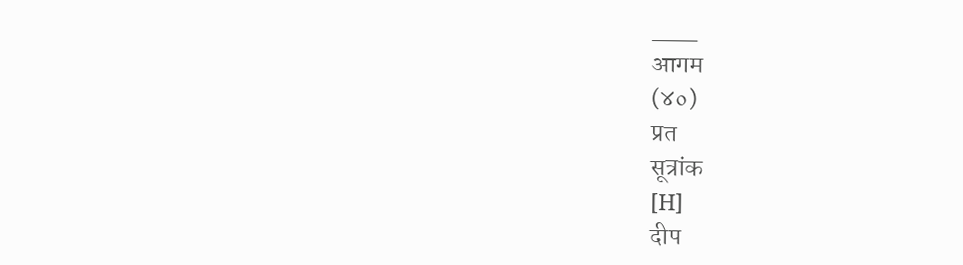___
आगम
(४०)
प्रत
सूत्रांक
[H]
दीप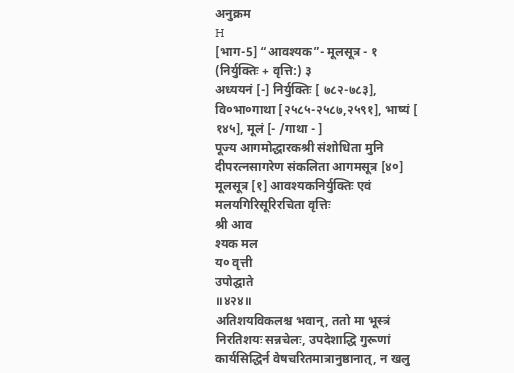अनुक्रम
H
[भाग-5] “आवश्यक”- मूलसूत्र - १ (निर्युक्तिः + वृत्ति:) ३
अध्ययनं [-] निर्युक्तिः [ ७८२-७८३], वि०भा०गाथा [२५८५-२५८७,२५९१], भाष्यं [ १४५], मूलं [- /गाथा - ]
पूज्य आगमोद्धारकश्री संशोधिता मुनि दीपरत्नसागरेण संकलिता आगमसूत्र [४०] मूलसूत्र [१] आवश्यकनिर्युक्तिः एवं मलयगिरिसूरिरचिता वृत्तिः
श्री आव
श्यक मल
य० वृत्ती
उपोद्घाते
॥४२४॥
अतिशयविकलश्च भवान्, ततो मा भूस्त्रं निरतिशयः सन्नचेलः, उपदेशाद्धि गुरूणां कार्यसिद्धिर्न वेषचरितमात्रानुष्ठानात्, न खलु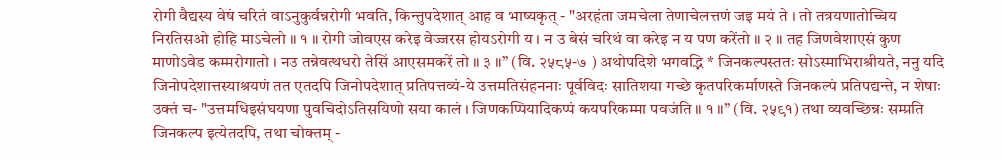रोगी वैद्यस्य वेषं चरितं वाऽनुकुर्वन्नरोगी भवति, किन्तुपदेशात् आह व भाष्यकृत् - "अरहंता जमचेला तेणाचेलत्तणं जइ मयं ते । तो तत्रयणातोच्चिय निरतिसओ होहि माऽचेलो ॥ १ ॥ रोगी जोवएस करेइ वेज्जरस होयऽरोगी य । न उ बेसं चरिथं वा करेइ न य पण करेंतो ॥ २ ॥ तह जिणवेशाएसं कुण माणोऽवेड कम्मरोगातो । नउ तन्नेवत्थधरो तेसिं आएसमकरें तो ॥ ३ ॥” (वि. २५८५-७ ) अथोपदिशे भगवद्भि * जिनकल्पस्ततः सोऽस्माभिराश्रीयते, ननु यदि जिनोपदेशात्तस्याश्रयणं तत एतदपि जिनोपदेशात् प्रतिपत्तव्यं-ये उत्तमतिसंहननाः पूर्वविदः सातिशया गच्छे कृतपरिकर्माणस्ते जिनकल्पं प्रतिपद्यन्ते, न शेषाः उक्तं च- "उत्तमधिइसंघयणा पुवचिदोऽतिसयिणो सया कालं । जिणकप्पियादिकप्पं कयपरिकम्मा पवजंति ॥ १ ॥” (वि. २५९१) तथा व्यवच्छिन्नः सम्प्रति जिनकल्प इत्येतदपि, तथा चोक्तम् -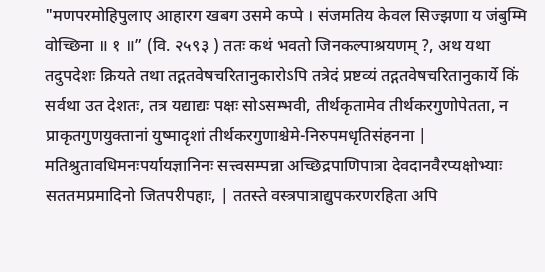"मणपरमोहिपुलाए आहारग खबग उसमे कप्पे । संजमतिय केवल सिज्झणा य जंबुम्मि वोच्छिना ॥ १ ॥” (वि. २५९३ ) ततः कथं भवतो जिनकल्पाश्रयणम् ?, अथ यथा तदुपदेशः क्रियते तथा तद्गतवेषचरितानुकारोऽपि तत्रेदं प्रष्टव्यं तद्गतवेषचरितानुकार्ये किं सर्वथा उत देशतः, तत्र यद्याद्यः पक्षः सोऽसम्भवी, तीर्थकृतामेव तीर्थकरगुणोपेतता, न प्राकृतगुणयुक्तानां युष्मादृशां तीर्थकरगुणाश्चेमे-निरुपमधृतिसंहनना | मतिश्रुतावधिमनःपर्यायज्ञानिनः सत्त्वसम्पन्ना अच्छिद्रपाणिपात्रा देवदानवैरप्यक्षोभ्याः सततमप्रमादिनो जितपरीपहाः, | ततस्ते वस्त्रपात्राद्युपकरणरहिता अपि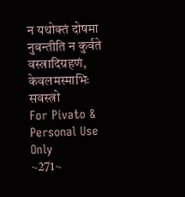न यथोक्तं दोषमा नुवन्तीति न कुर्वते वस्त्रादिग्रहणं, केवलमस्माभिः सवस्त्रो
For Pivato & Personal Use Only
~271~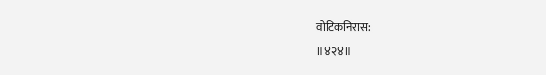वोटिकनिरास:
॥४२४॥